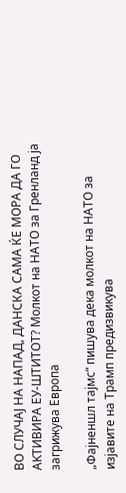ВО СЛУЧАЈ НА НАПАД, ДАНСКА САМА ЌЕ МОРА ДА ГО AKТИВИРА ЕУ-ШТИТОТ? Молкот на НАТО за Гренланд ја загрижува Европа

„Фајненшл тајмс“ пишува дека молкот на НАТО за изјавите на Трамп предизвикува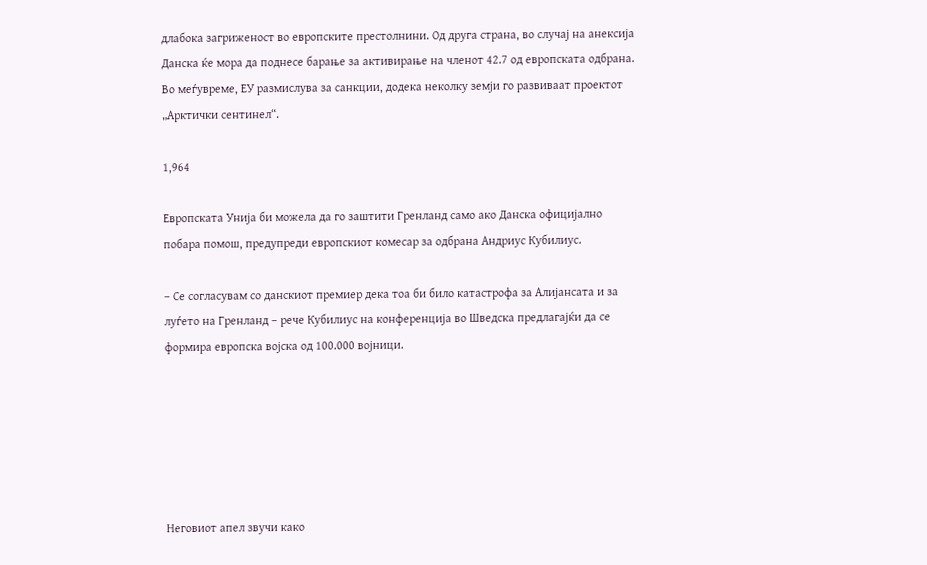длабока загриженост во европските престолнини. Од друга страна, во случај на анексија Данска ќе мора да поднесе барање за активирање на членот 42.7 од европската одбрана. Во меѓувреме, ЕУ размислува за санкции, додека неколку земји го развиваат проектот „Арктички сентинел“.

1,964

Европската Унија би можела да го заштити Гренланд само ако Данска официјално побара помош, предупреди европскиот комесар за одбрана Андриус Кубилиус.

– Се согласувам со данскиот премиер дека тоа би било катастрофа за Алијансата и за луѓето на Гренланд – рече Кубилиус на конференција во Шведска предлагајќи да се формира европска војска од 100.000 војници.






Неговиот апел звучи како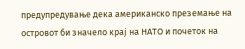предупредување дека американско преземање на островот би значело крај на НАТО и почеток на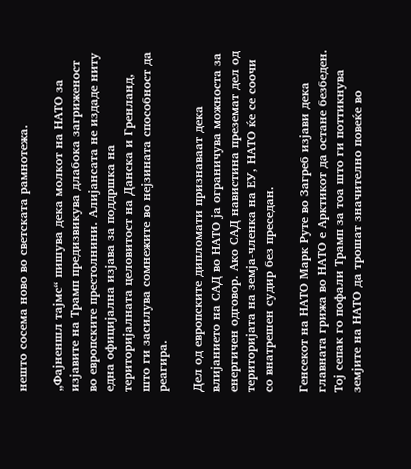нешто сосема ново во светската рамнотежа.

„Фајненшл тајмс“ пишува дека молкот на НАТО за изјавите на Трамп предизвикува длабока загриженост во европските престолнини. Алијансата не издаде ниту една официјална изјава за поддршка на територијалната целовитост на Данска и Гренланд, што ги засилува сомнежите во нејзината способност да реагира.

Дел од европските дипломати признаваат дека влијанието на САД во НАТО ја ограничува можноста за енергичен одговор. Ако САД навистина преземат дел од територијата на земја-членка на ЕУ, НАТО ќе се соочи со внатрешен судир без преседан.

Генсекот на НАТО Марк Руте во Загреб изјави дека главната грижа во НАТО е Арктикот да остане безбеден. Тој сепак го пофали Трамп за тоа што ги поттикнува земјите на НАТО да трошат значително повеќе во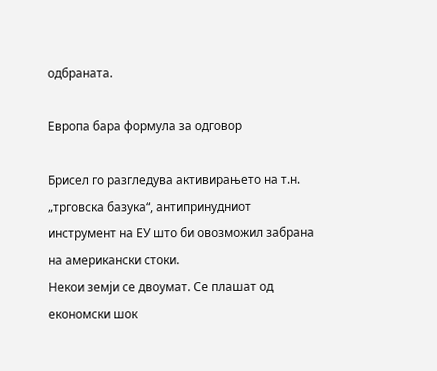одбраната.

Европа бара формула за одговор

Брисел го разгледува активирањето на т.н. „трговска базука“, антипринудниот инструмент на ЕУ што би овозможил забрана на американски стоки.
Некои земји се двоумат. Се плашат од економски шок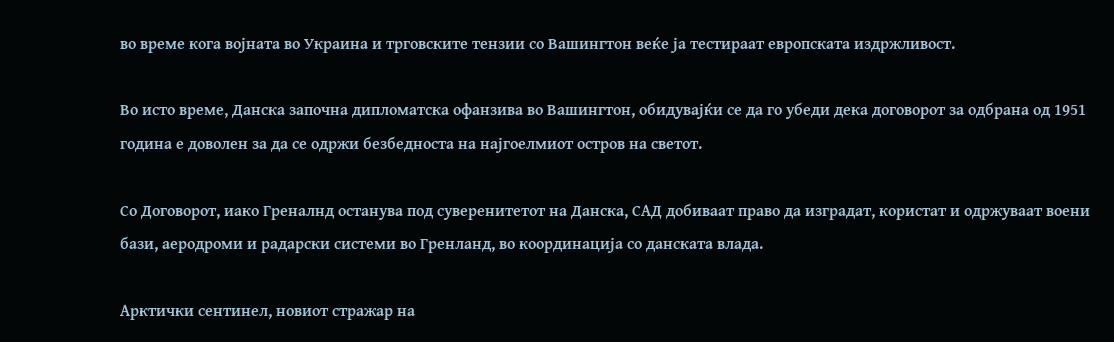во време кога војната во Украина и трговските тензии со Вашингтон веќе ја тестираат европската издржливост.

Во исто време, Данска започна дипломатска офанзива во Вашингтон, обидувајќи се да го убеди дека договорот за одбрана од 1951 година е доволен за да се одржи безбедноста на најгоелмиот остров на светот.

Со Договорот, иако Греналнд останува под суверенитетот на Данска, САД добиваат право да изградат, користат и одржуваат воени бази, аеродроми и радарски системи во Гренланд, во координација со данската влада.

Арктички сентинел, новиот стражар на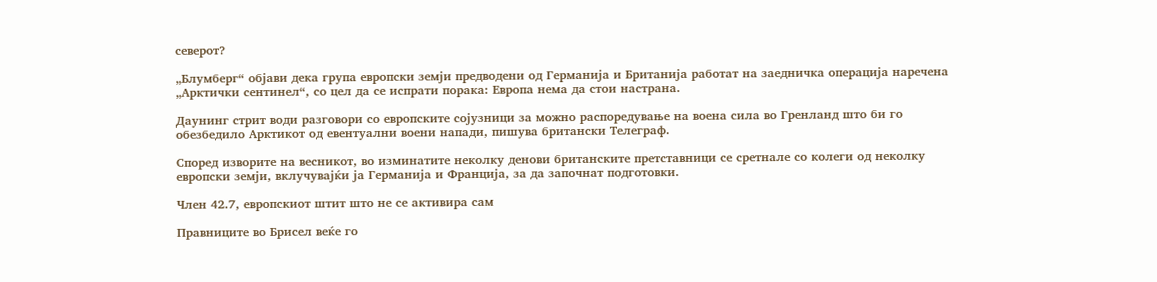северот?

„Блумберг“ објави дека група европски земји предводени од Германија и Британија работат на заедничка операција наречена „Арктички сентинел“, со цел да се испрати порака: Европа нема да стои настрана.

Даунинг стрит води разговори со европските сојузници за можно распоредување на воена сила во Гренланд што би го обезбедило Арктикот од евентуални воени напади, пишува британски Телеграф.

Според изворите на весникот, во изминатите неколку денови британските претставници се сретнале со колеги од неколку европски земји, вклучувајќи ја Германија и Франција, за да започнат подготовки.

Член 42.7, европскиот штит што не се активира сам

Правниците во Брисел веќе го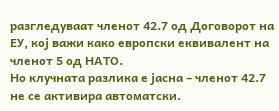разгледуваат членот 42.7 од Договорот на ЕУ, кој важи како европски еквивалент на членот 5 од НАТО.
Но клучната разлика е јасна – членот 42.7 не се активира автоматски.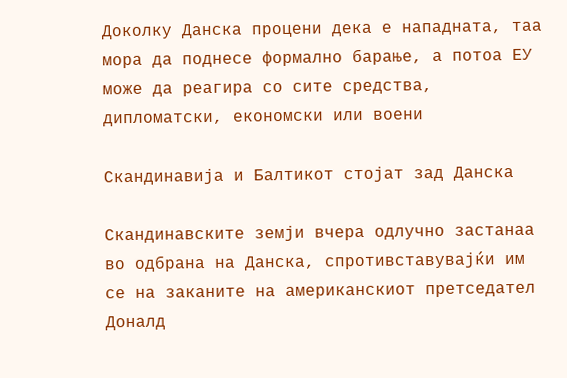Доколку Данска процени дека е нападната, таа мора да поднесе формално барање, а потоа ЕУ може да реагира со сите средства, дипломатски, економски или воени

Скандинавија и Балтикот стојат зад Данска

Скандинавските земји вчера одлучно застанаа во одбрана на Данска, спротивставувајќи им се на заканите на американскиот претседател Доналд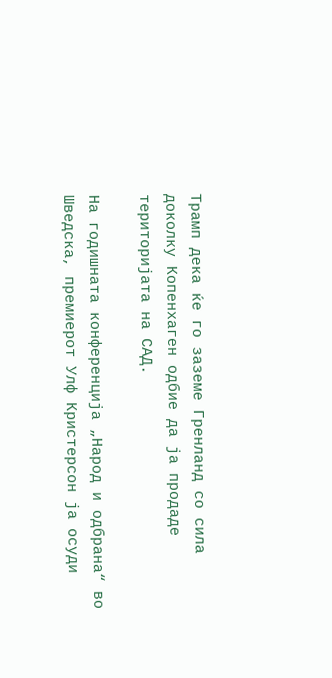Трамп дека ќе го заземе Гренланд со сила доколку Копенхаген одбие да ја продаде територијата на САД.

На годишната конференција „Народ и одбрана“ во Шведска, премиерот Улф Кристерсон ја осуди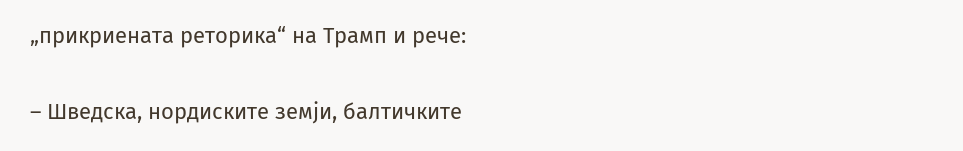„прикриената реторика“ на Трамп и рече:

– Шведска, нордиските земји, балтичките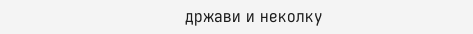држави и неколку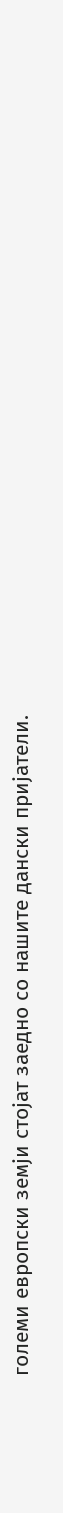големи европски земји стојат заедно со нашите дански пријатели.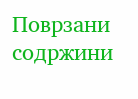Поврзани содржини